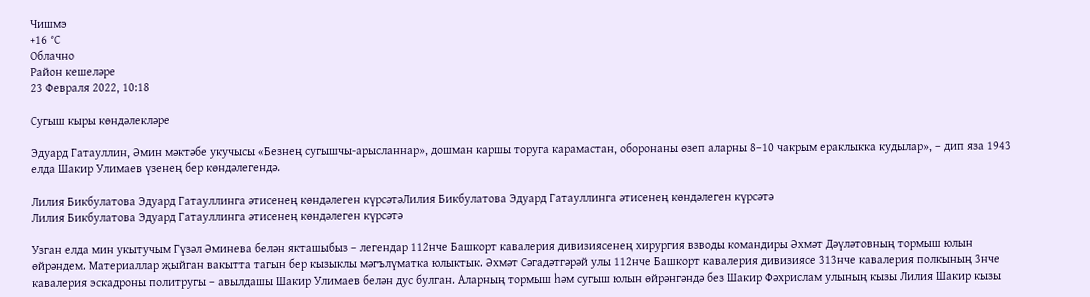Чишмэ
+16 °С
Облачно
Район кешеләре
23 Февраля 2022, 10:18

Сугыш кыры көндәлекләре

Эдуард Гатауллин, Әмин мәктәбе укучысы «Безнең сугышчы-арысланнар», дошман каршы торуга карамастан, оборонаны өзеп аларны 8–10 чакрым ераклыкка кудылар», – дип яза 1943 елда Шакир Улимаев үзенең бер көндәлегендә.

Лилия Бикбулатова Эдуард Гатауллинга әтисенең көндәлеген күрсәтәЛилия Бикбулатова Эдуард Гатауллинга әтисенең көндәлеген күрсәтә
Лилия Бикбулатова Эдуард Гатауллинга әтисенең көндәлеген күрсәтә

Узган елда мин укытучым Гүзәл Әминева белән якташыбыз – легендар 112нче Башкорт кавалерия дивизиясенең хирургия взводы командиры Әхмәт Дәүләтовның тормыш юлын өйрәндем. Материаллар җыйган вакытта тагын бер кызыклы мәгълүматка юлыктык. Әхмәт Сәгадәтгәрәй улы 112нче Башкорт кавалерия дивизиясе 313нче кавалерия полкының 3нче кавалерия эскадроны политругы – авылдашы Шакир Улимаев белән дус булган. Аларның тормыш һәм сугыш юлын өйрәнгәндә без Шакир Фәхрислам улының кызы Лилия Шакир кызы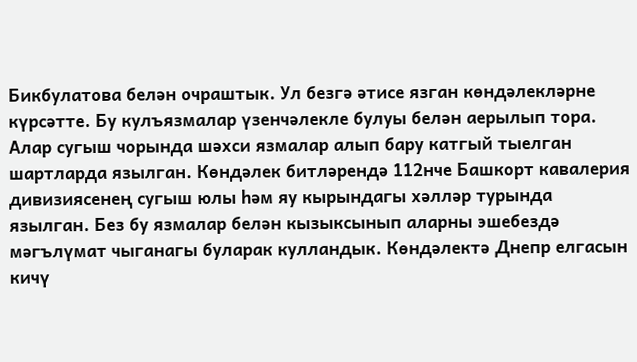Бикбулатова белән очраштык. Ул безгә әтисе язган көндәлекләрне күрсәтте. Бу кулъязмалар үзенчәлекле булуы белән аерылып тора. Алар сугыш чорында шәхси язмалар алып бару катгый тыелган шартларда язылган. Көндәлек битләрендә 112нче Башкорт кавалерия дивизиясенең сугыш юлы һәм яу кырындагы хәлләр турында язылган. Без бу язмалар белән кызыксынып аларны эшебездә мәгълүмат чыганагы буларак кулландык. Көндәлектә Днепр елгасын кичү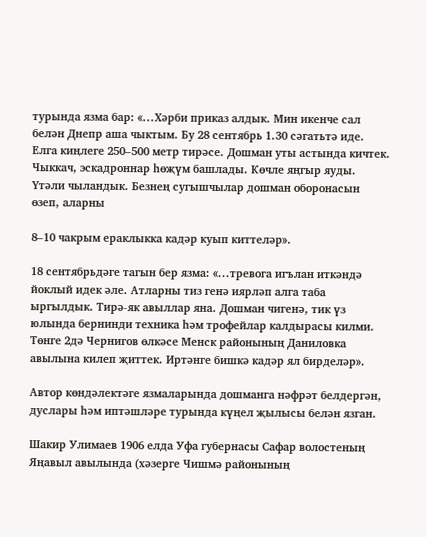турында язма бар: «...Хәрби приказ алдык. Мин икенче сал белән Днепр аша чыктым. Бу 28 сентябрь 1.30 сәгатьтә иде. Елга киңлеге 250–500 метр тирәсе. Дошман уты астында кичтек. Чыккач, эскадроннар һөҗүм башлады. Көчле яңгыр яуды. Үтәли чыландык. Безнең сугышчылар дошман оборонасын өзеп, аларны

8–10 чакрым ераклыкка кадәр куып киттеләр».

18 сентябрьдәге тагын бер язма: «...тревога игълан иткәндә йоклый идек әле. Атларны тиз генә иярләп алга таба ыргылдык. Тирә-як авыллар яна. Дошман чигенә, тик үз юлында бернинди техника һәм трофейлар калдырасы килми. Төнге 2дә Чернигов өлкәсе Менск районының Даниловка авылына килеп җиттек. Иртәнге бишкә кадәр ял бирделәр».

Автор көндәлектәге язмаларында дошманга нәфрәт белдергән, дуслары һәм иптәшләре турында күңел җылысы белән язган.

Шакир Улимаев 1906 елда Уфа губернасы Сафар волостеның Яңавыл авылында (хәзерге Чишмә районының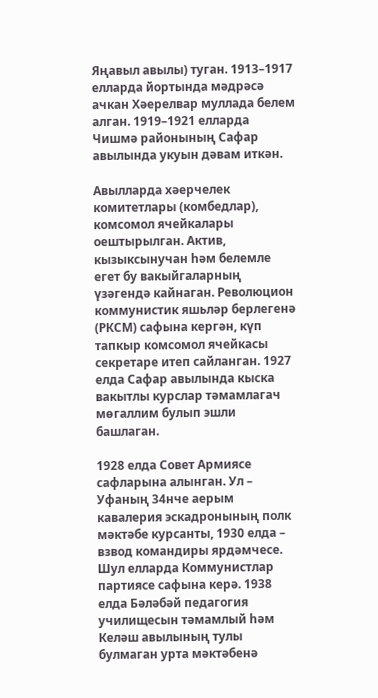Яңавыл авылы) туган. 1913–1917 елларда йортында мәдрәсә ачкан Хәерелвар муллада белем алган. 1919–1921 елларда Чишмә районының Сафар авылында укуын дәвам иткән.

Авылларда хәерчелек комитетлары (комбедлар), комсомол ячейкалары оештырылган. Актив, кызыксынучан һәм белемле егет бу вакыйгаларның үзәгендә кайнаган. Революцион коммунистик яшьләр берлегенә (РКСМ) сафына кергән, күп тапкыр комсомол ячейкасы секретаре итеп сайланган. 1927 елда Сафар авылында кыска вакытлы курслар тәмамлагач мөгаллим булып эшли башлаган.

1928 елда Совет Армиясе сафларына алынган. Ул – Уфаның 34нче аерым кавалерия эскадронының полк мәктәбе курсанты, 1930 елда – взвод командиры ярдәмчесе.  Шул елларда Коммунистлар партиясе сафына керә. 1938 елда Бәләбәй педагогия училищесын тәмамлый һәм Келәш авылының тулы булмаган урта мәктәбенә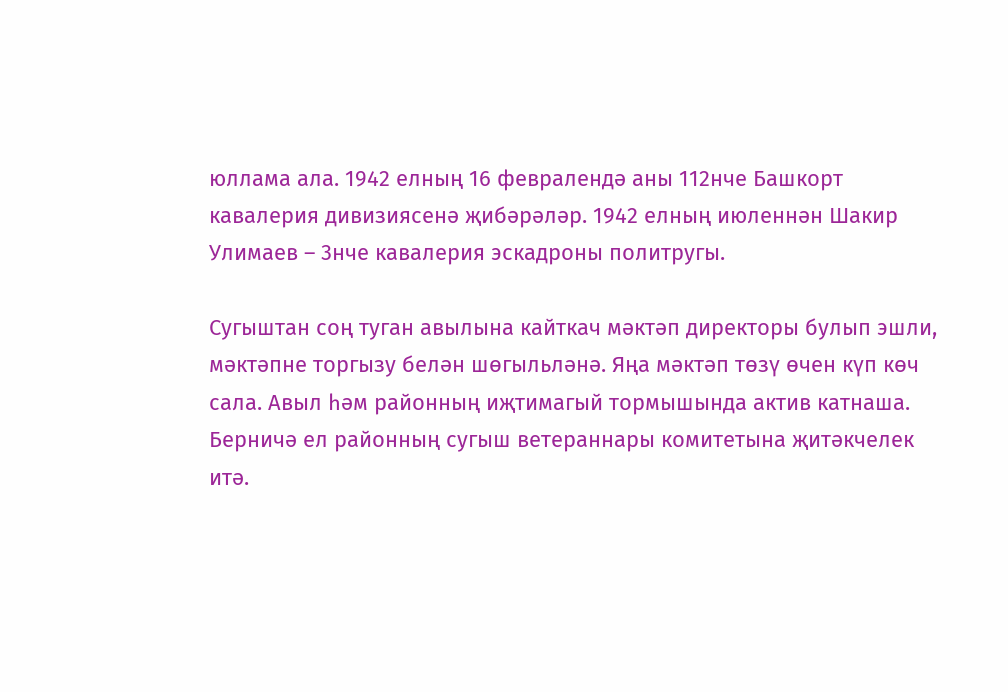юллама ала. 1942 елның 16 февралендә аны 112нче Башкорт кавалерия дивизиясенә җибәрәләр. 1942 елның июленнән Шакир Улимаев – 3нче кавалерия эскадроны политругы.

Сугыштан соң туган авылына кайткач мәктәп директоры булып эшли, мәктәпне торгызу белән шөгыльләнә. Яңа мәктәп төзү өчен күп көч сала. Авыл һәм районның иҗтимагый тормышында актив катнаша. Берничә ел районның сугыш ветераннары комитетына җитәкчелек итә.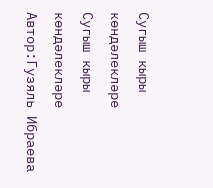Сугыш кыры көндәлекләре
Сугыш кыры көндәлекләре
Автор:Гузяль Ибраева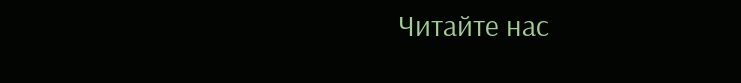Читайте нас